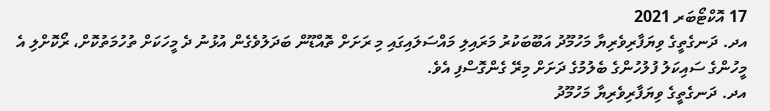17 އޮކްޓޯބަރ 2021
އދ. ދަނގެތީގެ ވިޔަފާރިވެރިޔާ މަހުމޫދު އަބޫބަކުރު މަރައިލި މައްސަލައިގައި މި ރަށަށް ތޮއްޑޫން ބަދަލުވެގެން އުޅުނު ދެ މީހަކަށް ތުހުމަތުކޮށް، ރޯކޮށްލި އެ މީހުންގެ ސައިކަލު ފުލުހުންގެ ބެލުމުގެ ދަށަށް މިރޭ ގެންގޮސްފި އެވެ.
އދ. ދަނގެތީގެ ވިޔަފާރިވެރިޔާ މަހުމޫދު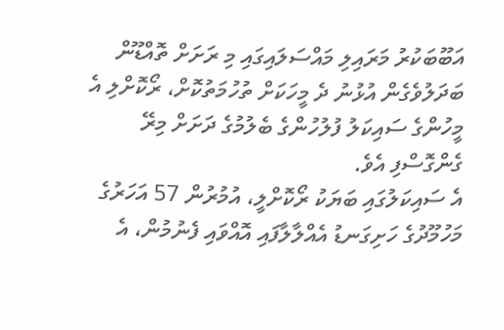އަބޫބަކުރު މަރައިލި މައްސަލައިގައި މި ރަށަށް ތޮއްޑޫން ބަދަލުވެގެން އުޅުނު ދެ މީހަކަށް ތުހުމަތުކޮށް، ރޯކޮށްލި އެ މީހުންގެ ސައިކަލު ފުލުހުންގެ ބެލުމުގެ ދަށަށް މިރޭ ގެންގޮސްފި އެވެ.
އެ ސައިކަލުގައި ބަޔަކު ރޯކޮށްލީ، އުމުރުން 57 އަހަރުގެ މަހުމޫދުގެ ހަށިގަނޑު އެއްލާލާފައި އޮއްވައި ފެނުމުން، އެ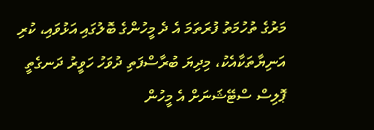މަރުގެ ތުހުމަތު ފުރަތަމަ އެ ދެ މީހުންގެ ބޮލުގައި އަޅުވައި، ކުރި އަނިޔާތަކާއެކު، މިދިޔަ ބުރާސްފަތި ދުވަހު ހަވީރު ދަނގެތީ ޕޮލިސް ސްޓޭޝަނަށް އެ މީހުން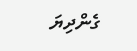ގެންދިޔަ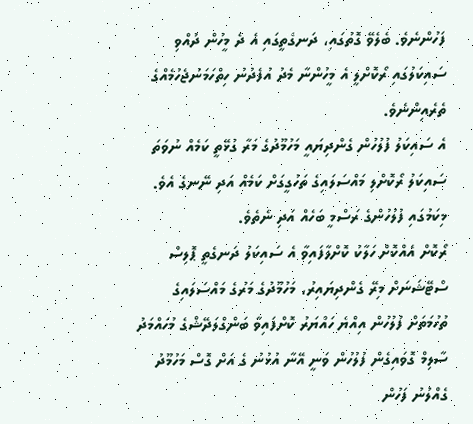ފަހުންނެވެ. ބެލެވޭ ގޮތުގައި، ދަނގެތީގައި އެ ދެ މީހުން ދުއްވި ސައިކަލުގައި ރޯކޮށްލީ އެ މީހުންނާ މެދު އުފެދުނު ހިތްހަމަނުޖެހުމެއްގެ ތެރެއިންނެވެ.
އެ ސައިކަލު ފުލުހުން ގެންދިޔައީ މަހުމޫދުގެ މަރާ ގުޅޭތީ ކަމެއް ނުވަތަ ސައިކަލު ރޯކޮށްލި މައްސަލައިގެ ތަހުގީގަށް ކަމެއް އަދި ނޭނގެ އެވެ. މިކަމުގައި ފުލުހުންގެ ރަސްމީ ބަހެއް އަދި ނެތެވެ.
ރޯކޮށް އެއްކޮށް ހަލާކު ކޮށްލާފައިވާ އެ ސައިކަލު ދަނގެތީ ޕޮލިސް ސްޓޭޝަނަށް މިރޭ ގެންދިޔައިރު، މަހުމޫދުގެ މަރުގެ މައްސަލައިގެ ތުހުމަތަށް ފުލުހުން އިއްޔެ ހައްޔަރު ކޮށްފައިވާ ބަންގްލަދޭޝްގެ މުހައްމަދު ސާލިމް ގޮވައިގެން ފުލުހުން ވަނީ އޭނާ އުޅުނު ގެ އަށް ގޮސް މަހުމޫދު ގެއްލުނު ފަހުން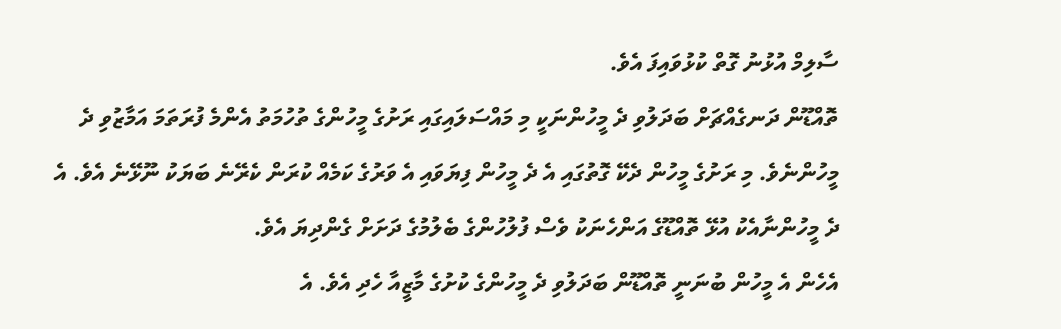ސާލިމް އުޅުނު ގޮތް ކުޅުވައިފަ އެވެ.
ތޮއްޑޫން ދަނގެއްޗަށް ބަދަލުވި ދެ މީހުންނަކީ މި މައްސަލައިގައި ރަށުގެ މީހުންގެ ތުހުމަތު އެންމެ ފުރަތަމަ އަމާޒުވި ދެ މީހުންނެވެ. މި ރަށުގެ މީހުން ދެކޭ ގޮތުގައި އެ ދެ މީހުން ފިޔަވައި އެ ވަރުގެ ކަމެއް ކުރަން ކެރޭނެ ބަޔަކު ނޫޅޭނެ އެވެ. އެ ދެ މީހުންނާއެކު އުޅޭ ތޮއްޑޫގެ އަންހެނަކު ވެސް ފުލުހުންގެ ބެލުމުގެ ދަށަށް ގެންދިޔަ އެވެ.
އެހެން އެ މީހުން ބުނަނީ ތޮއްޑޫން ބަދަލުވި ދެ މީހުންގެ ކުށުގެ މާޒީއާ ހެދި އެވެ. އެ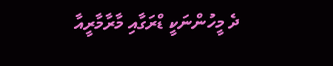ދެ މީހުންނަކީ ޑްރަގާއި މާރާމާރީއާ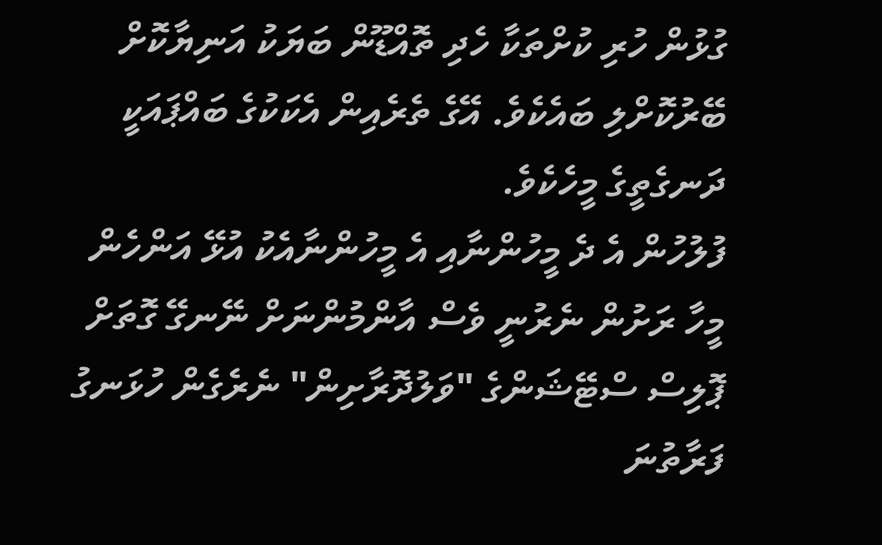ގުޅުން ހުރި ކުށްތަކާ ހެދި ތޮއްޑޫން ބަޔަކު އަނިޔާކޮށް ބޭރުކޮށްލި ބައެކެވެ. އޭގެ ތެރެއިން އެކަކުގެ ބައްޕައަކީ ދަނގެތީގެ މީހެކެވެ.
ފުލުހުން އެ ދެ މީހުންނާއި އެ މީހުންނާއެކު އުޅޭ އަންހެން މީހާ ރަށުން ނެރުނީ ވެސް އާންމުންނަށް ނޭނގޭ ގޮތަށް ޕޮލިސް ސްޓޭޝަންގެ "ވަލުދޮރާށިން" ނެރެގެން ހުޅަނގު ފަރާތުނަ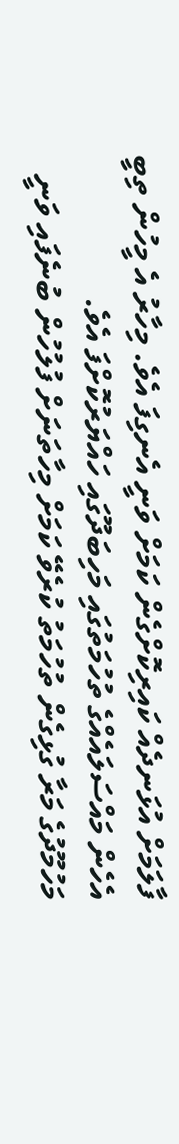ފާލަމަށް އުޅަނދެއް ކައިރިކޮށްގެން ކަމަށް ވަނީ އެނގިފަ އެވެ. މިހާރު އެ މީހުން ތިބީ އެހެން މައްސަލައެއްގެ ތުހުމަތުގައި މަހިބަދޫގައި ހައްޔަރުކޮށްފަ އެވެ.
މަހުމޫދުގެ މަރާ ގުޅިގެން ތުހުމަތު ކުރެވޭ ކަމަށް މިހާތަނަށް ފުލުހުން ބުނެފައި ވަނީ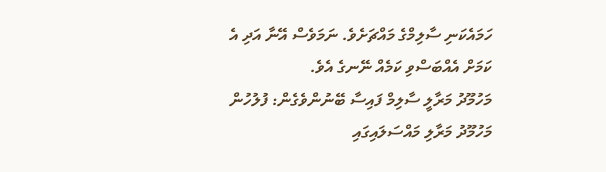ހަމައެކަނި ސާލިމްގެ މައްޗަށެވެ. ނަމަވެސް އޭނާ އަދި އެ ކަމަށް އެއްބަސްވި ކަމެއް ނޭނގެ އެވެ.
މަހުމޫދު މަރާލީ ސާލިމް ފައިސާ ބޭނުންވެގެން: ފުލުހުން
މަހުމޫދު މަރާލި މައްސަލައިގައި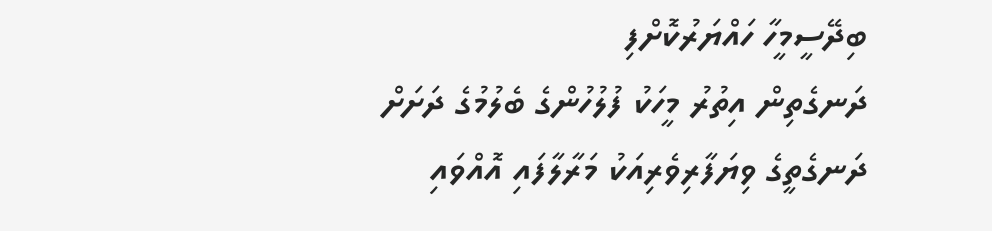ބިދޭސީމީހާ ހައްޔަރުކޮށްފި
ދަނގެތިން އިތުރު މީހަކު ފުލުހުންގެ ބެލުމުގެ ދަށަށް
ދަނގެތީގެ ވިޔަފާރިވެރިއަކު މަރާލާފައި އޮއްވައި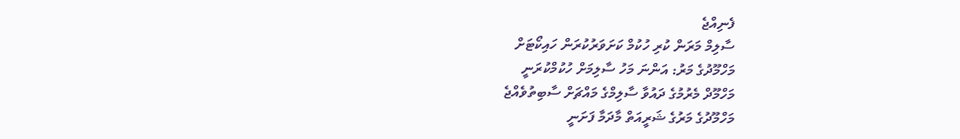ފެނިއްޖެ
ސާލިމް މަރަން ކުރި ހުކުމް ކަށަވަރުކުރަން ހައިކޯޓަށް
މަހްމޫދުގެ މަރު: އަންނަ މަހު ސާލިމަށް ހުކުމްކުރަނީ
މަހްމޫދް މެރުމުގެ ދައުވާ ސާލިމްގެ މައްޗަށް ސާބިތުވެއްޖެ
މަހްމޫދުގެ މަރުގެ ޝަރީއަތް މާދަމާ ފަށަނީ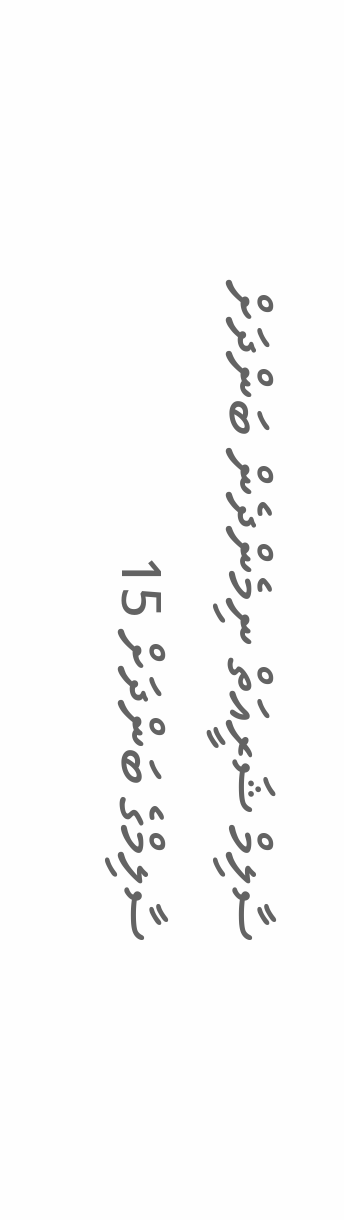ސާލިމް ޝަރީއަތް ނިމެންދެން ބަންދަށް
ސާލިމްގެ ބަންދަށް 15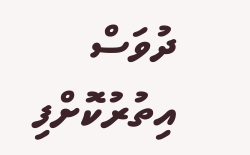ދުވަސް އިތުރުކޮށްފި